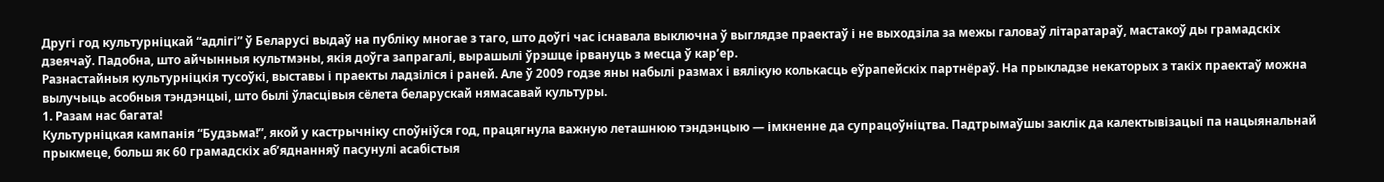Другі год культурніцкай “адлігі” ў Беларусі выдаў на публіку многае з таго, што доўгі час існавала выключна ў выглядзе праектаў і не выходзіла за межы галоваў літаратараў, мастакоў ды грамадскіх дзеячаў. Падобна, што айчынныя культмэны, якія доўга запрагалі, вырашылі ўрэшце ірвануць з месца ў кар’ер.
Разнастайныя культурніцкія тусоўкі, выставы і праекты ладзіліся і раней. Але ў 2009 годзе яны набылі размах і вялікую колькасць еўрапейскіх партнёраў. На прыкладзе некаторых з такіх праектаў можна вылучыць асобныя тэндэнцыі, што былі ўласцівыя сёлета беларускай нямасавай культуры.
1. Разам нас багата!
Культурніцкая кампанія “Будзьма!”, якой у кастрычніку споўніўся год, працягнула важную леташнюю тэндэнцыю — імкненне да супрацоўніцтва. Падтрымаўшы заклік да калектывізацыі па нацыянальнай прыкмеце, больш як 60 грамадскіх аб’яднанняў пасунулі асабістыя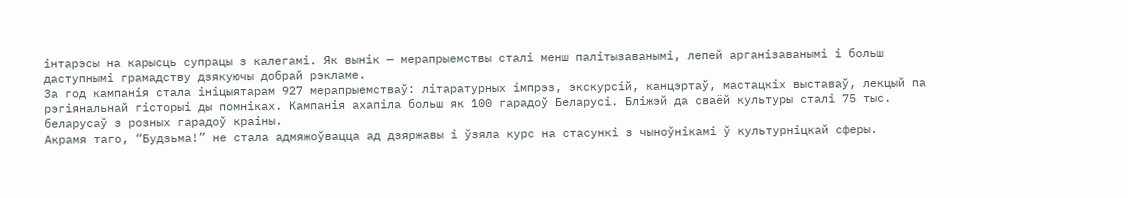інтарэсы на карысць супрацы з калегамі. Як вынік — мерапрыемствы сталі менш палітызаванымі, лепей арганізаванымі і больш даступнымі грамадству дзякуючы добрай рэкламе.
За год кампанія стала ініцыятарам 927 мерапрыемстваў: літаратурных імпрэз, экскурсій, канцэртаў, мастацкіх выставаў, лекцый па рэгіянальнай гісторыі ды помніках. Кампанія ахапіла больш як 100 гарадоў Беларусі. Бліжэй да сваёй культуры сталі 75 тыс. беларусаў з розных гарадоў краіны.
Акрамя таго, “Будзьма!” не стала адмяжоўвацца ад дзяржавы і ўзяла курс на стасункі з чыноўнікамі ў культурніцкай сферы.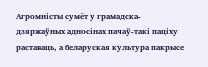Агромністы сумёт у грамадска-дзяржаўных адносінах пачаў-такі паціху раставаць, а беларуская культура пакрысе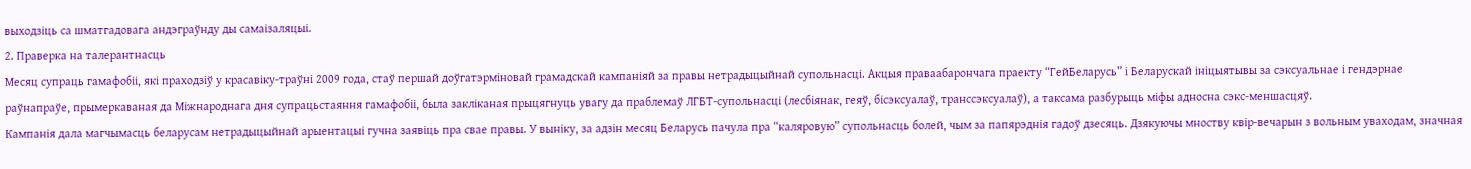выходзіць са шматгадовага андэграўнду ды самаізаляцыі.
2. Праверка на талерантнасць
Месяц супраць гамафобіі, які праходзіў у красавіку-траўні 2009 года, стаў першай доўгатэрміновай грамадскай кампаніяй за правы нетрадыцыйнай супольнасці. Акцыя праваабарончага праекту “ГейБеларусь” і Беларускай ініцыятывы за сэксуальнае і гендэрнае раўнапраўе, прымеркаваная да Міжнароднага дня супрацьстаяння гамафобіі, была закліканая прыцягнуць увагу да праблемаў ЛГБТ-супольнасці (лесбіянак, геяў, бісэксуалаў, транссэксуалаў), а таксама разбурыць міфы адносна сэкс-меншасцяў.
Кампанія дала магчымасць беларусам нетрадыцыйнай арыентацыі гучна заявіць пра свае правы. У выніку, за адзін месяц Беларусь пачула пра “каляровую” супольнасць болей, чым за папярэднія гадоў дзесяць. Дзякуючы мноству квір-вечарын з вольным уваходам, значная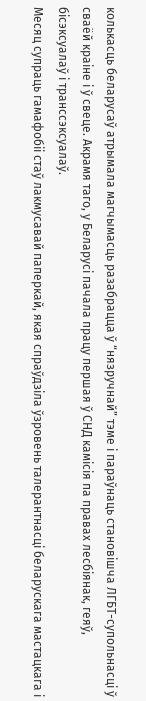колькасць беларусаў атрымала магчымасць разабрацца ў “нязручнай” тэме і параўнаць становішча ЛГБТ-супольнасці ў сваёй краіне і ў свеце. Акрамя таго, у Беларусі пачала працу першая ў СНД камісія па правах лесбіянак, геяў, бісэксуалаў і транссэксуалаў.
Месяц супраць гамафобіі стаў лакмусавай паперкай, якая спраўдзіла ўзровень талерантнасці беларускага мастацкага і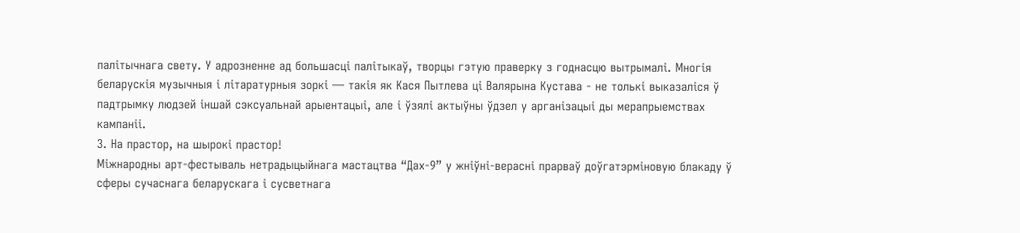палітычнага свету. У адрозненне ад большасці палітыкаў, творцы гэтую праверку з годнасцю вытрымалі. Многія беларускія музычныя і літаратурныя зоркі — такія як Кася Пытлева ці Валярына Кустава - не толькі выказаліся ў падтрымку людзей іншай сэксуальнай арыентацыі, але і ўзялі актыўны ўдзел у арганізацыі ды мерапрыемствах кампаніі.
3. На прастор, на шырокі прастор!
Міжнародны арт-фестываль нетрадыцыйнага мастацтва “Дах-9” у жніўні-верасні прарваў доўгатэрміновую блакаду ў сферы сучаснага беларускага і сусветнага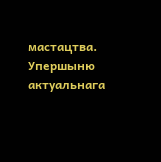мастацтва. Упершыню актуальнага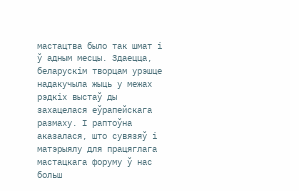мастацтва было так шмат і ў адным месцы. Здаецца, беларускім творцам урэшце надакучыла жыць у межах рэдкіх выстаў ды захацелася еўрапейскага размаху. І раптоўна аказалася, што сувязяў і матэрыялу для працяглага мастацкага форуму ў нас больш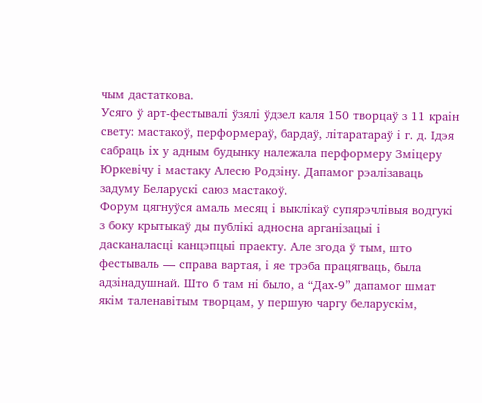чым дастаткова.
Усяго ў арт-фестывалі ўзялі ўдзел каля 150 творцаў з 11 краін свету: мастакоў, перформераў, бардаў, літаратараў і г. д. Ідэя сабраць іх у адным будынку належала перформеру Зміцеру Юркевічу і мастаку Алесю Родзіну. Дапамог рэалізаваць задуму Беларускі саюз мастакоў.
Форум цягнуўся амаль месяц і выклікаў супярэчлівыя водгукі з боку крытыкаў ды публікі адносна арганізацыі і дасканаласці канцэпцыі праекту. Але згода ў тым, што фестываль — справа вартая, і яе трэба працягваць, была адзінадушнай. Што б там ні было, а “Дах-9” дапамог шмат якім таленавітым творцам, у першую чаргу беларускім,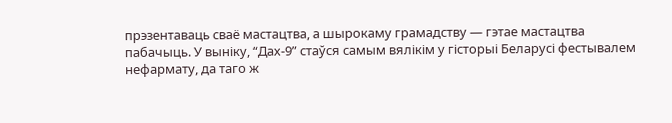прэзентаваць сваё мастацтва, а шырокаму грамадству — гэтае мастацтва пабачыць. У выніку, “Дах-9” стаўся самым вялікім у гісторыі Беларусі фестывалем нефармату, да таго ж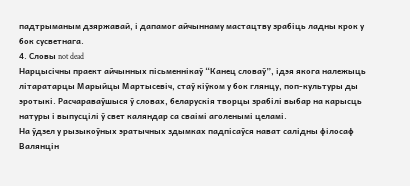падтрыманым дзяржавай, і дапамог айчыннаму мастацтву зрабіць ладны крок у бок сусветнага.
4. Словы not dead
Нарцысічны праект айчынных пісьменнікаў “Канец словаў”, ідэя якога належыць літаратарцы Марыйцы Мартысевіч, стаў кіўком у бок глянцу, поп-культуры ды эротыкі. Расчараваўшыся ў словах, беларускія творцы зрабілі выбар на карысць натуры і выпусцілі ў свет каляндар са сваімі аголенымі целамі.
На ўдзел у рызыкоўных эратычных здымках падпісаўся нават салідны філосаф Валянцін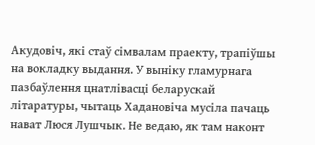Акудовіч, які стаў сімвалам праекту, трапіўшы на вокладку выдання. У выніку гламурнага пазбаўлення цнатлівасці беларускай літаратуры, чытаць Хадановіча мусіла пачаць нават Люся Лушчык. Не ведаю, як там наконт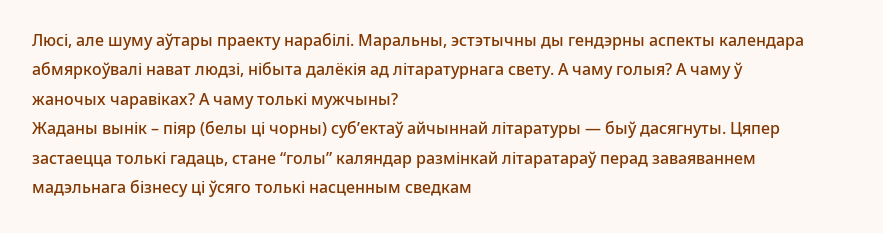Люсі, але шуму аўтары праекту нарабілі. Маральны, эстэтычны ды гендэрны аспекты календара абмяркоўвалі нават людзі, нібыта далёкія ад літаратурнага свету. А чаму голыя? А чаму ў жаночых чаравіках? А чаму толькі мужчыны?
Жаданы вынік – піяр (белы ці чорны) суб’ектаў айчыннай літаратуры — быў дасягнуты. Цяпер застаецца толькі гадаць, стане “голы” каляндар размінкай літаратараў перад заваяваннем мадэльнага бізнесу ці ўсяго толькі насценным сведкам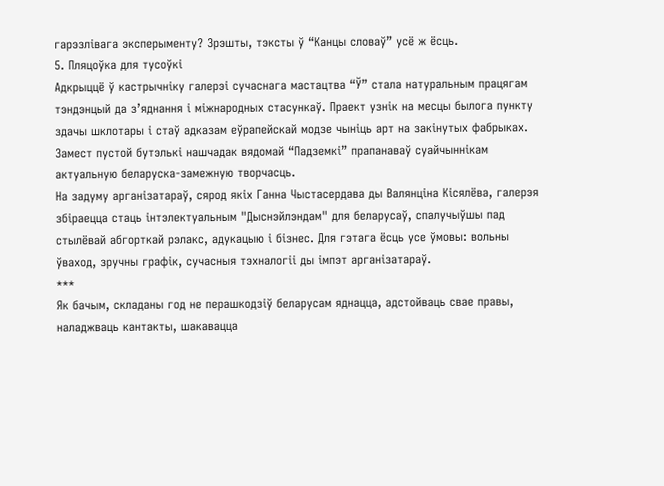гарэзлівага эксперыменту? Зрэшты, тэксты ў “Канцы словаў” усё ж ёсць.
5. Пляцоўка для тусоўкі
Адкрыццё ў кастрычніку галерэі сучаснага мастацтва “Ў” стала натуральным працягам тэндэнцый да з’яднання і міжнародных стасункаў. Праект узнік на месцы былога пункту здачы шклотары і стаў адказам еўрапейскай модзе чыніць арт на закінутых фабрыках. Замест пустой бутэлькі нашчадак вядомай “Падземкі” прапанаваў суайчыннікам актуальную беларуска-замежную творчасць.
На задуму арганізатараў, сярод якіх Ганна Чыстасердава ды Валянціна Кісялёва, галерэя збіраецца стаць інтэлектуальным "Дыснэйлэндам" для беларусаў, спалучыўшы пад стылёвай абгорткай рэлакс, адукацыю і бізнес. Для гэтага ёсць усе ўмовы: вольны ўваход, зручны графік, сучасныя тэхналогіі ды імпэт арганізатараў.
***
Як бачым, складаны год не перашкодзіў беларусам яднацца, адстойваць свае правы, наладжваць кантакты, шакавацца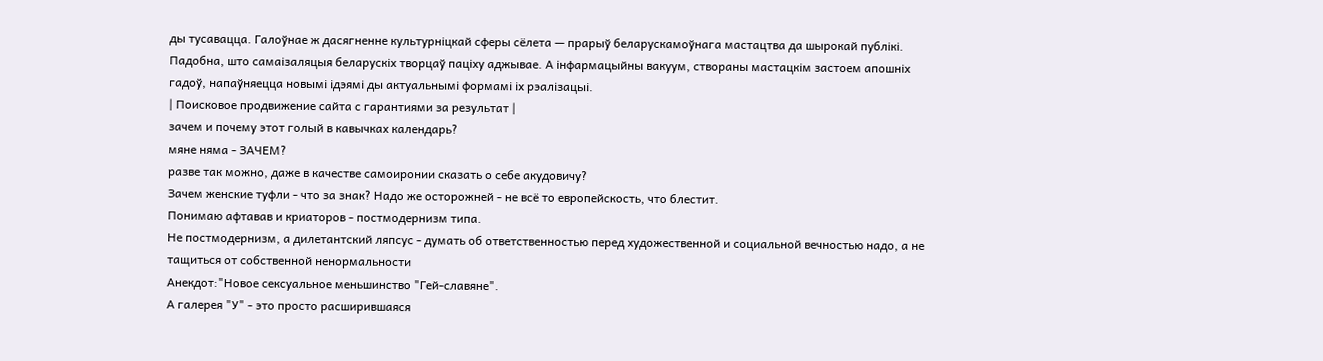ды тусавацца. Галоўнае ж дасягненне культурніцкай сферы сёлета — прарыў беларускамоўнага мастацтва да шырокай публікі. Падобна, што самаізаляцыя беларускіх творцаў паціху аджывае. А інфармацыйны вакуум, створаны мастацкім застоем апошніх гадоў, напаўняецца новымі ідэямі ды актуальнымі формамі іх рэалізацыі.
| Поисковое продвижение сайта с гарантиями за результат |
зачем и почему этот голый в кавычках календарь?
мяне няма - ЗАЧЕМ?
разве так можно, даже в качестве самоиронии сказать о себе акудовичу?
Зачем женские туфли - что за знак? Надо же осторожней - не всё то европейскость, что блестит.
Понимаю афтавав и криаторов - постмодернизм типа.
Не постмодернизм, а дилетантский ляпсус - думать об ответственностью перед художественной и социальной вечностью надо, а не тащиться от собственной ненормальности
Анекдот:"Новое сексуальное меньшинство "Гей-славяне".
А галерея "У" - это просто расширившаяся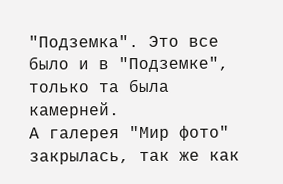"Подземка". Это все было и в "Подземке", только та была камерней.
А галерея "Мир фото" закрылась, так же как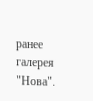ранее галерея "Нова".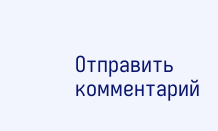Отправить комментарий